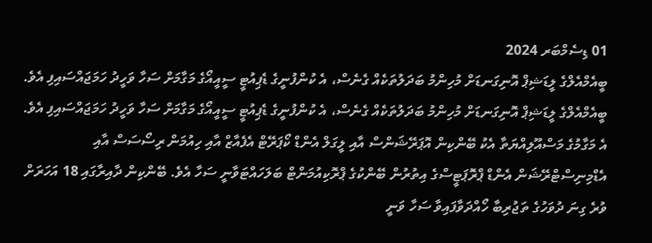01 ޑިސެމްބަރ 2024
ބީއެމްއެލްގެ ލީޑަޝިޕް އޮނިގަނޑަށް މުހިންމު ބަދަލުތަކެއް ގެނެސް، އެ ކުންފުނީގެ ޑެޕިއުޓީ ސީއީއޯގެ މަގާމަށް ސަހާ ވަހީދު ހަމަޖައްސައިފި އެވެ.
ބީއެމްއެލްގެ ލީޑަޝިޕް އޮނިގަނޑަށް މުހިންމު ބަދަލުތަކެއް ގެނެސް، އެ ކުންފުނީގެ ޑެޕިއުޓީ ސީއީއޯގެ މަގާމަށް ސަހާ ވަހީދު ހަމަޖައްސައިފި އެވެ.
އެ މަގާމުގެ މަސްއޫލިއްޔަތާ އެކު ބޭންކިން އޮޕަރޭޝަންސް އާއި ލީގަލް އެންޑް ކޯޕަރޭޓް އެފެއާޒް އާއި ހިއުމަން ރިސޯސަސް އާއި އެޑްމިނިސްޓްރޭޝަން އެންޑް ޕްރޮޕަޓީސްގެ އިތުރުން ބޭންކުގެ ޕްރޮކިއުމަންޓް ބަލަހައްޓަވާނީ ސަހާ އެވެ. ބޭންކިން ދާއިރާގައި 18 އަހަރަށް ވުރެ ގިނަ ދުވަހުގެ ތަޖުރިބާ ހޯއްދަވާފައިވާ ސަހާ ވަނީ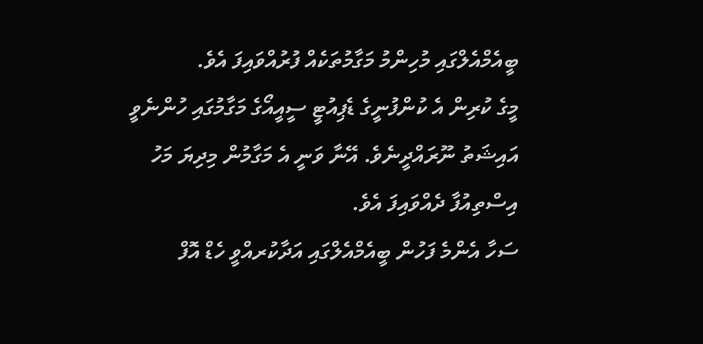ބީއެމްއެލްގައި މުހިންމު މަގާމުތަކެއް ފުރުއްވައިފަ އެވެ.
މީގެ ކުރިން އެ ކުންފުނީގެ ޑެޕިއުޓީ ސީއީއޯގެ މަގާމުގައި ހުންނެވީ އައިޝަތު ނޫރައްދީނެވެ. އޭނާ ވަނީ އެ މަގާމުން މިދިޔަ މަހު އިސްތިއުފާ ދެއްވައިފަ އެވެ.
ސަހާ އެންމެ ފަހުން ބީއެމްއެލްގައި އަދާކުރއްވީ ހެޑް އޮފް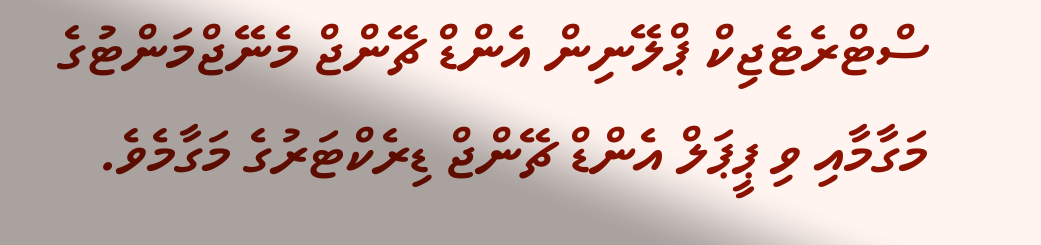ސްޓްރެޓެޖިކް ޕްލޭނިން އެންޑް ޗޭންޖް މެނޭޖްމަންޓުގެ މަގާމާއި ވި ޕީޕަލް އެންޑް ޗޭންޖް ޑިރެކްޓަރުގެ މަގާމެވެ.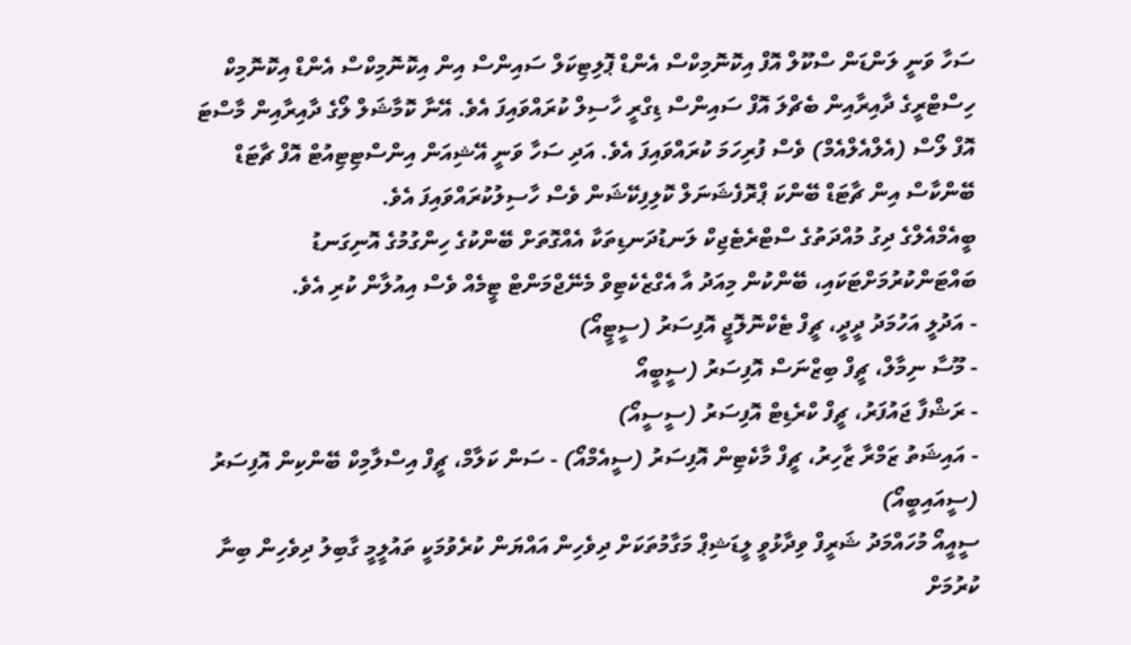ސަހާ ވަނީ ލަންޑަން ސްކޫލް އޮފް އިކޮނޮމިކްސް އެންޑް ޕޮލިޓިކަލް ސައިންސް އިން އިކޮނޮމިކްސް އެންޑް އިކޮނޮމިކް ހިސްޓްރީގެ ދާއިރާއިން ބެޗްލަ އޮފް ސައިންސް ޑިގްރީ ހާސިލް ކުރައްވައިފަ އެވެ. އޭނާ ކޮމާޝަލް ލޯގެ ދާއިރާއިން މާސްޓަ އޮފް ލޯސް (އެލްއެލްއެމް) ވެސް ފުރިހަމަ ކުރައްވައިފަ އެވެ. އަދި ސަހާ ވަނީ އޭޝިއަން އިންސްޓިޓިއުޓް އޮފް ޗާޓަޑް ބޭންކާސް އިން ޗާޓަޑް ބޭންކަ ޕްރޮފެޝަނަލް ކޮލިފިކޭޝަން ވެސް ހާސިލުކުރައްވައިފަ އެވެ.
ބީއެމްއެލްގެ ދިގު މުއްދަތުގެ ސްޓްރެޓެޖިކް ލަނޑުދަނޑިތަކާ އެއްގޮތަށް ބޭންކުގެ ހިންގުމުގެ އޮނިގަނޑު ބައްޓަންކުރުމަށްޓަކައި، ބޭންކުން މިއަދު އާ އެގްޒެކެޓިވް މެނޭޖްމަންޓް ޓީމެއް ވެސް އިއުލާން ކުރި އެވެ.
- އަދުލީ އަހުމަދު ދީދީ، ޗީފް ޓެކްނޮލޮޖީ އޮފިސަރު (ސީޓީއޯ)
- މޫސާ ނިމާލް، ޗީފް ބިޒްނަސް އޮފިސަރު (ސީބީއޯ
- ރަޝްފާ ޖައުފަރު، ޗީފް ކްރެޑިޓް އޮފިސަރު (ސީސީއޯ)
- އައިޝަތު ޒަމްރާ ޒާހިރު، ޗީފް މާކެޓިން އޮފިސަރު (ސީއެމްއޯ) - ސަން ކަލާމް، ޗީފް އިސްލާމިކް ބޭންކިން އޮފިސަރު (ސީއައިބީއޯ)
ސީއީއޯ މުހައްމަދު ޝަރީފް ވިދާޅުވީ ލީޑަޝިޕް މަގާމުތަކަށް ދިވެހިން އައްޔަން ކުރެވުމަކީ ތައުލީމީ ގާބިލު ދިވެހިން ބިނާ ކުރުމަށް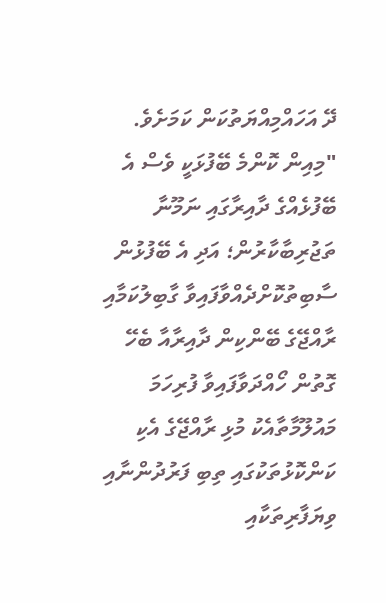ދޭ އަހައްމިއްޔަތުކަން ކަމަށެވެ.
"މިއިން ކޮންމެ ބޭފުޅަކީ ވެސް އެ ބޭފުޅެއްގެ ދާއިރާގައި ނަމޫނާ ތަޖުރިބާކާރުން؛ އަދި އެ ބޭފުޅުން ސާބިތުކޮށްދެއްވާފައިވާ ގާބިލުކަމާއި ރާއްޖޭގެ ބޭންކިން ދާއިރާއާ ބެހޭ ގޮތުން ހޯއްދަވާފައިވާ ފުރިހަމަ މައުލޫމާތާއެކު މުޅި ރާއްޖޭގެ އެކި ކަންކޮޅުތަކުގައި ތިބި ފަރުދުންނާއި ވިޔަފާރިތަކާއި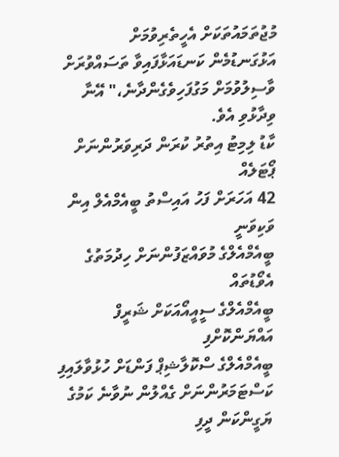މުޖުތަމައުތަކަށް އެހީތެރިވުމަށް އަޅުގަނޑުމެން ކަނޑައަޅާފައިވާ ތަސައްވުރަށް ވާސިލުވުމަށް މަގުފަހިވެގެންދާނެ،" އޭނާ ވިދާޅުވި އެވެ.
ކާޑު ލިމިޓު އިތުރު ކުރަން ދަރިވަރުންނަށް ޕޯޓަލެއް
42 އަހަރަށް ފަހު އައިސްތު ބީއެމްއެލް އިން ވަކިވަނީ
ބީއެމްއެލްގެ މުވައްޒަފުންނަށް ހިދުމަތުގެ އެވޯޑުތައް
ބީއެމްއެލްގެ ސީއީއޯއަކަށް ޝަރީފް އައްޔަންކޮށްފި
ބީއެމްއެލްގެ ސްކޮލާޝިޕް ފަންޑަށް ހުޅުވާލައިފި
ކަސްޓަމަރުންނަށް ގެއްލުން ނުވާނެ ކަމުގެ ޔަގީންކަން ދީފި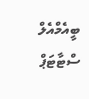ބީއެމްއެލް ސްޓާޓަޕް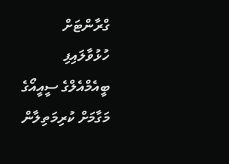ގްރާންޓަށް ހުޅުވާލައިފި
ބީއެމްއެލްގެ ސީއީއޯގެ މަގާމަށް ކުރިމަތިލާން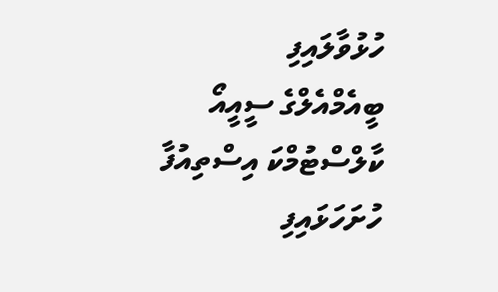ހުޅުވާލައިފި
ބީއެމްއެލްގެ ސީއީއޯ ކާލްސްޓުމްކަ އިސްތިއުފާ ހުށަހަޅައިފި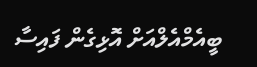ބީއެމްއެލްއަށް އޮޅިގެން ފައިސާ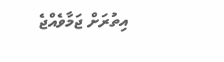އިތުރަށް ޖަމާވެއްޖެ